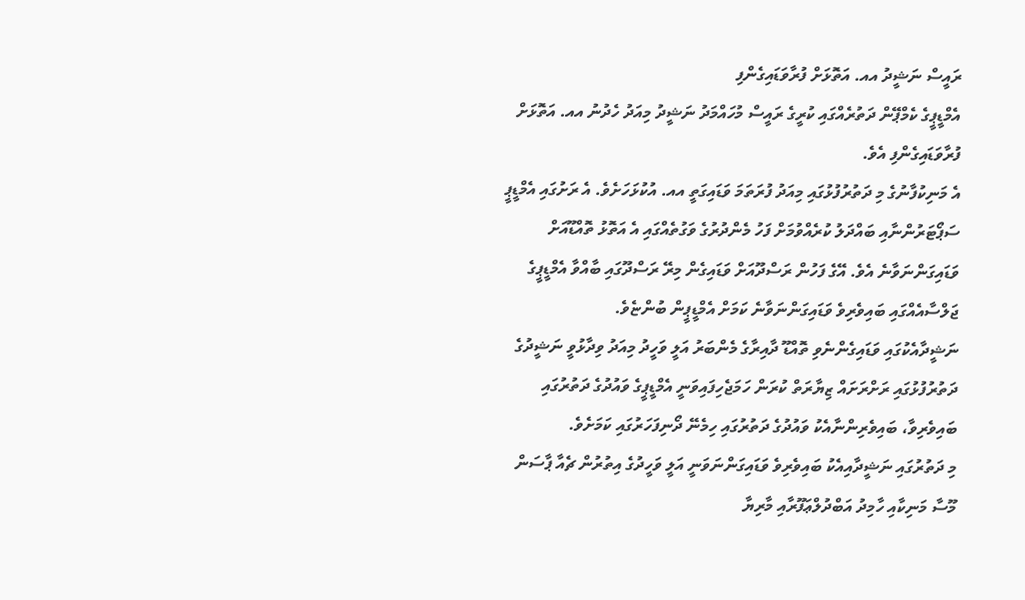ރައީސް ނަޝީދު އއ. އަތޮޅަށް ފުރާވަޑައިގެންފި
އެމްޑީޕީގެ ކެމްޕޭން ދަތުރެއްގައި ކުރީގެ ރައީސް މުހައްމަދު ނަޝީދު މިއަދު ހެދުނު އއ. އަތޮޅަށް ފުރާވަޑައިގެންފި އެވެ.
އެ މަނިކުފާނުގެ މި ދަތުރުފުޅުގައި މިއަދު ފުރަތަމަ ވަޑައިގަތީ އއ. އުކުޅަހަށެވެ. އެ ރަށުގައި އެމްޑީޕީ ސަޕޯޓަރުންނާއި ބައްދަލު ކުރެއްވުމަށް ފަހު މެންދުރުގެ ވަގުތެއްގައި އެ އަތޮޅު ތޮއްޑޫއަށް ވަޑައިގަންނަވާނެ އެވެ. އޭގެ ފަހުން ރަސްދޫއަށް ވަޑައިގެން މިރޭ ރަސްދޫގައި ބާއްވާ އެމްޑީޕީގެ ޖަލްސާއެއްގައި ބައިވެރިވެ ވަޑައިގަންނަވާނެ ކަމަށް އެމްޑީޕީން ބުންޏެވެ.
ނަޝީދާއެކުގައި ވަޑައިގެންނެވި ތޮއްޑޫ ދާއިރާގެ މެންބަރު އަލީ ވަހީދު މިއަދު ވިދާޅުވީ ނަޝީދުގެ ދަތުރުފުޅުގައި ރަށްރަށައް ޒިޔާރަތް ކުރަން ހަމަޖެހިފައިވަނީ އެމްޑީޕީގެ ވައުދުގެ ދަތުރުގައި ބައިވެރިވާ، ބައިވެރިންނާއެކު ވައުދުގެ ދަތުރުގައި ހިމެނޭ ދޯނިފަހަރުގައި ކަމަށެވެ.
މި ދަތުރުގައި ނަޝީދާއިއެކު ބައިވެރިވެ ވަޑައިގަންނަވަނީ އަލީ ވަހީދުގެ އިތުރުން ޗެއާ ޕާސަން މޫސާ މަނިކާއި ހާމިދު އަބްދުލްޢަފޫރާއި މާރިޔާ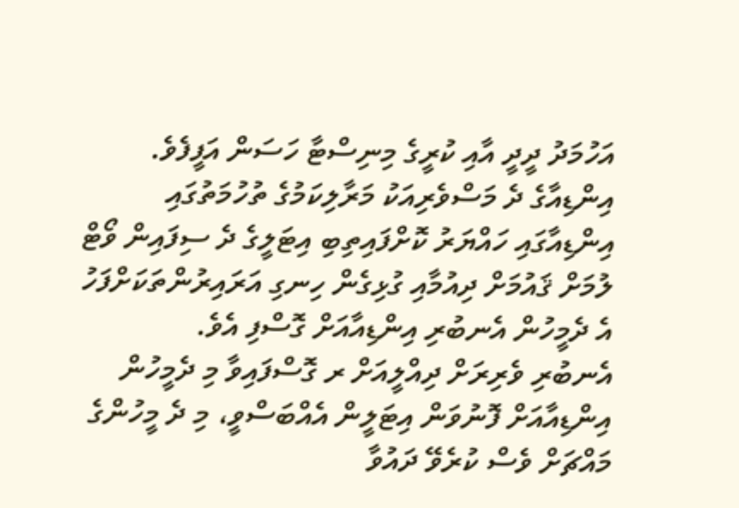އަހުމަދު ދީދީ އާއި ކުރީގެ މިނިސްޓާ ހަސަން އަފީފެވެ.
އިންޑިއާގެ ދެ މަސްވެރިއަކު މަރާލިކަމުގެ ތުހުމަތުގައި އިންޑިއާގައި ހައްޔަރު ކޮށްފައިތިބި އިޓަލީގެ ދެ ސިފައިން ވޯޓް ލުމަށް ޤައުމަށް ދިއުމާއި ގުޅިގެން ހިނގި އަރައިރުންތަކަށްފަހު އެ ދެމީހުން އެނބުރި އިންޑިއާއަށް ގޮސްފި އެވެ.
އެނބުރި ވެރިރަށް ދިއްލީއަށް ރ ގޮސްފައިވާ މި ދެމީހުން އިންޑިއާއަށް ފޮނުވަން އިޓަލީން އެއްބަސްވީ، މި ދެ މީހުންގެ މައްޗަށް ވެސް ކުރެވޭ ދައުވާ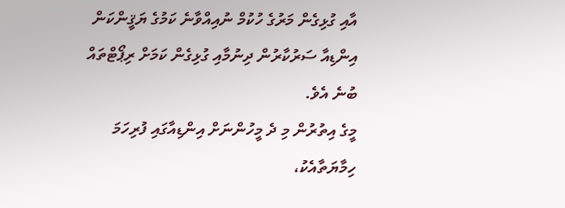އާއި ގުޅިގެން މަރުގެ ހުކުމް ނުއިއްވާނެ ކަމުގެ ޔަޤީންކަން އިންޑިއާ ސަރުކާރުން ދިނުމާއި ގުޅިގެން ކަމަށް ރިޕޯޓްތައް ބުނެ އެވެ.
މީގެ އިތުރުން މި ދެ މީހުންނަށް އިންޑިއާގައި ފުރިހަމަ ހިމާޔަތާއެކު،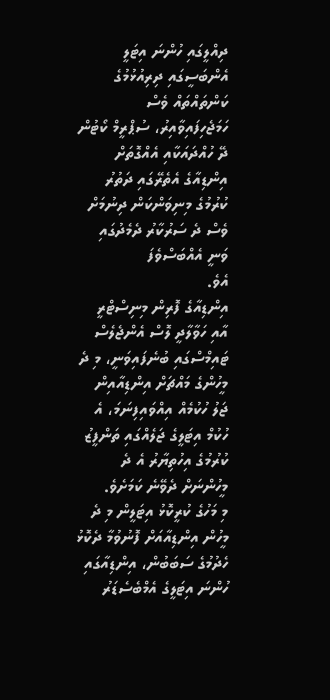ދިއްލީގައި ހުންނަ އިޓަލީ އެންބަސީގައި ދިރިއުޅުމުގެ ކަންތައްތައް ވެސް ހަމަޖެހިފައިވާއިރު، ސުޕްރީމް ކޯޓުން ދޭ ހުއްދައަކާއި އެއްގޮތަށް އިންޑިއާގެ އެތެރޭގައި ދަތުރު ކުރުމުގެ މިނިވަންކަން ދިނުމަށް ވެސް ދެ ސަރުކާރު ދެމެދުގައި ވަނީ އެއްބަސްވެފަ
އެވެ.
އިންޑިއާގެ ފޮރިން މިނިސްޓްރީ އާއި ހަވާލާދީ ލޮސް އެންޖެލެސް ޓައިމްސްގައި ބުނެފައިވަނީ، މި ދެ މީހުންގެ މައްޗަށް އިންޑިއާއިން ޖަލު ހުކުމެއް އިއްވައިފިނަމަ، އެ ހުކުމް އިޓަލީގެ ޖަލެއްގައި ތަންފީޒު ކުރުމުގެ އިހުތިޔާރު އެ ދެ މީހުންނަށް ދެވޭނެ ކަމަށެވެ.
މި މަހުގެ ކުރީކޮޅު އިޓަލީން މި ދެ މީހުން އިންޑިއާއަށް ފޮނުވުމާ ދެކޮޅު ހެދުމުގެ ސަބަބުން، އިންޑިއާގައި ހުންނަ އިޓަލީގެ އެމްބެސެޑަރު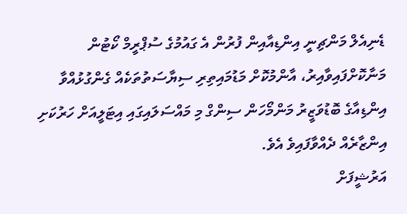ޑެނިއެލް މަންޗިނީ އިންޑިއާއިން ފުރުން އެ ގައުމުގެ ސުޕްރީމް ކޯޓުން މަނާކޮށްފައިވާއިރު، އާންމުކޮށް މަޑުމައިތިރި ސިޔާސަތުތަކެއް ގެންގުޅުއްވާ އިންޑިއާގެ ބޮޑުވަޒީރު މަންމޯހަން ސިންގް މި މައްސަލައިގައި އިޓަލީއަށް ހަރުކަށި އިންޒާރެއް ދެއްވާފައިވެ އެވެ.
އަރުޝީފަށް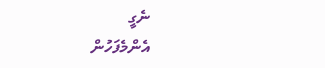ނެގީ
އެންމެފަހުން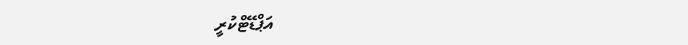އަޕްޑޭޓްކުރީ